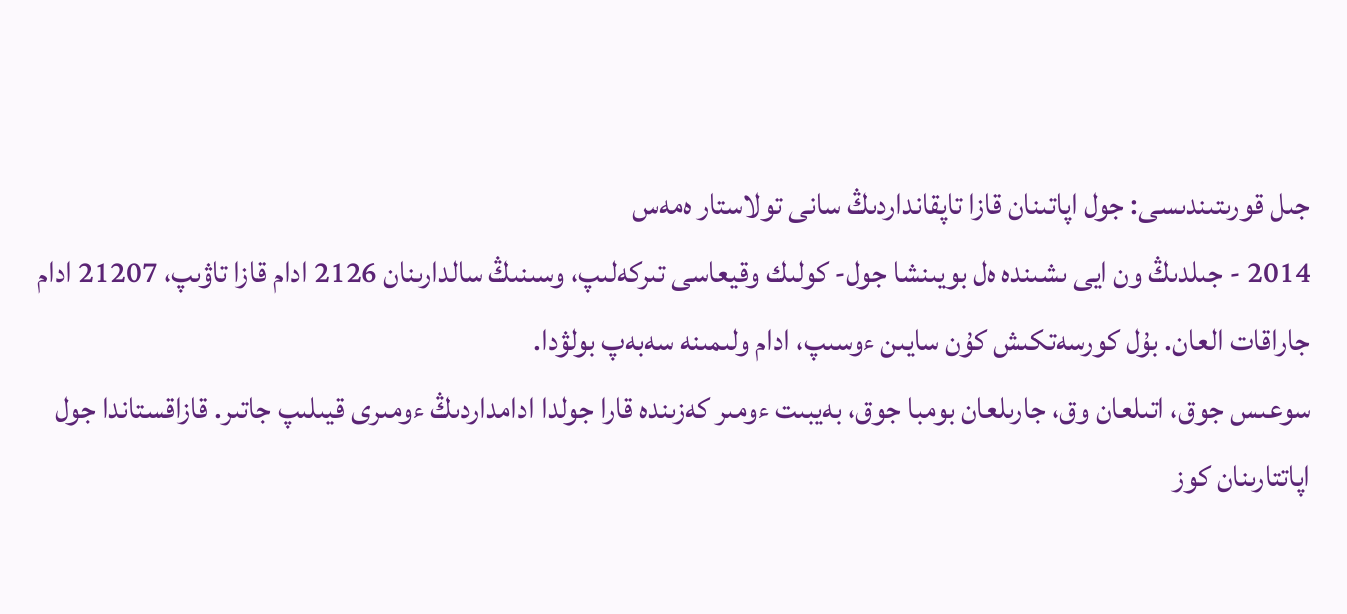جىل قورىتىندىسى: جول اپاتىنان قازا تاپقانداردىڭ سانى تولاستار ەمەس
2014 - جىلدىڭ ون ايى ىشىندە ەل بويىنشا جول- كولىك وقيعاسى تىركەلىپ، وسىنىڭ سالدارىنان 2126 ادام قازا تاۋىپ، 21207 ادام جاراقات العان. بۇل كورسەتكىش كۇن سايىن ءوسىپ، ادام ولىمىنە سەبەپ بولۋدا.
سوعىس جوق، اتىلعان وق، جارىلعان بومبا جوق، بەيبىت ءومىر كەزىندە قارا جولدا ادامداردىڭ ءومىرى قيىلىپ جاتىر. قازاقستاندا جول اپاتتارىنان كوز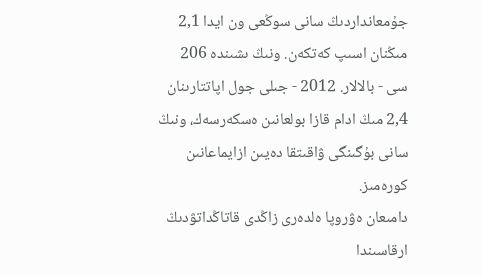جۇمعانداردىڭ سانى سوڭعى ون ايدا 2,1 مىڭنان اسىپ كەتكەن. ونىڭ ىشىندە 206 سى - بالالار. 2012 - جىلى جول اپاتتارىنان 2,4 مىڭ ادام قازا بولعانىن ەسكەرسەك، ونىڭ سانى بۇگىنگى ۋاقىتقا دەيىن ازايماعانىن كورەمىز.
دامىعان ەۋروپا ەلدەرى زاڭدى قاتاڭداتۋدىڭ ارقاسىندا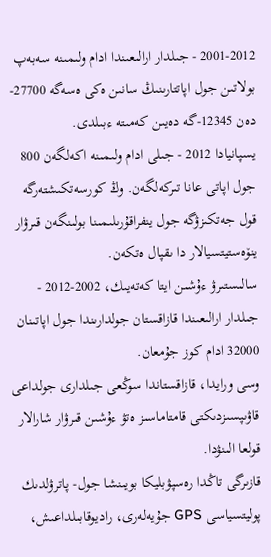2001-2012 - جىلدار ارالىعىندا ادام ولىمىنە سەبەپ بولاتىن جول اپاتتارىنىڭ سانىن ەكى ەسەگە 27700-دەن 12345-گە دەيىن كەمىتە ءبىلدى.
يسپانيادا 2012 - جىلى ادام ولىمىنە اكەلگەن 800 جول اپاتى عانا تىركەلگەن. وڭ كورسەتكىشتەرگە قول جەتكىزۋگە جول ينفراقۇرىلىمىنا بولىنگەن قىرۋار ينۆەستيتسيالار دا ىقپال ەتكەن.
سالىستىرۋ ءۇشىن ايتا كەتەيىك، 2002-2012 - جىلدار ارالىعىندا قازاقستان جولدارىندا جول اپاتىنان 32000 ادام كوز جۇمعان.
وسى ورايدا، قازاقستاندا سوڭعى جىلدارى جولداعى قاۋىپسىزدىكتى قامتاماسىز ەتۋ ءۇشىن قىرۋار شارالار قولعا الىنۋدا.
قازىرگى تاڭدا رەسپۋبليكا بويىنشا جول- پاترۋلدىك پوليتسياسى GPS جۇيەلەرى، راديوقابىلداعىش،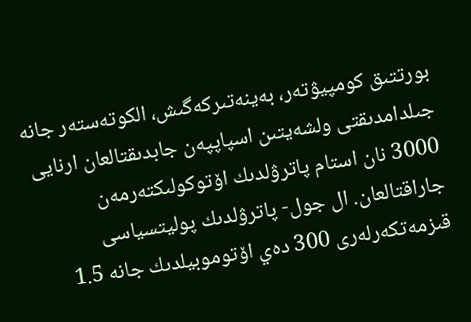بورتتىق كومپيۋتەر، بەينەتىركەگىش، الكوتەستەر جانە جىلدامدىقتى ولشەيتىن اسپاپپەن جابدىقتالعان ارنايى 3000 نان استام پاترۋلدىك اۆتوكولىكتەرمەن جاراقتالعان. ال جول- پاترۋلدىك پوليتسياسى قىزمەتكەرلەرى 300 دەي اۆتوموبيلدىك جانە 1.5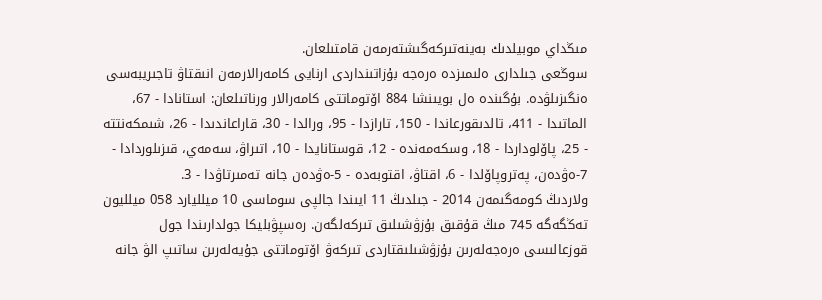مىڭداي موبيلدىك بەينەتىركەگىشتەرمەن قامتىلعان.
سوڭعى جىلدارى ەلىمىزدە ەرەجە بۇزاتىنداردى ارنايى كامەرالارمەن انىقتاۋ تاجىريبەسى ەنگىزىلۋدە. بۇگىندە ەل بويىنشا 884 اۆتوماتتى كامەرالار ورناتىلعان: استانادا - 67، الماتىدا - 411، تالدىقورعاندا - 150، تارازدا - 95، ورالدا - 30، قاراعاندىدا - 26، شىمكەنتتە - 25، پاۆلوداردا - 18، وسكەمەندە - 12، قوستانايدا - 10، اتىراۋ، سەمەي، قىزىلوردادا - 7-ەۋدەن، پەتروپاۆلدا - 6، اقتاۋ، اقتوبەدە - 5-ەۋدەن جانە تەمىرتاۋدا - 3.
ولاردىڭ كومەگىمەن 2014 - جىلدىڭ 11 ايىندا جالپى سوماسى 10 ميلليارد 058 ميلليون تەڭگەگە 745 مىڭ قۇقىق بۇزۋشىلىق تىركەلگەن. رەسپۋبليكا جولدارىندا جول قوزعالىسى ەرەجەلەرىن بۇزۋشىلىقتاردى تىركەۋ اۆتوماتتى جۇيەلەرىن ساتىپ الۋ جانە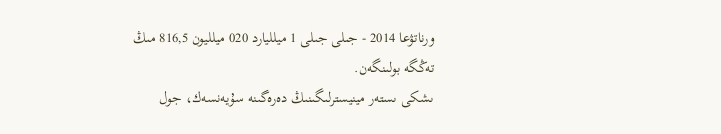ورناتۋعا 2014 - جىلى جىلى 1 ميلليارد 020 ميلليون 816,5 مىڭ تەڭگە بولىنگەن.
ىشكى ىستەر مينيسترلىگىنىڭ دەرەگىنە سۇيەنسەك، جول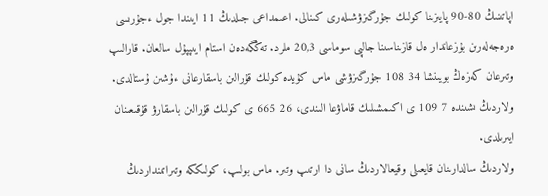اپاتىنىڭ 80-90 پايىزىنا كولىك جۇرگىزۋشىلەرى كىنالى. اعىمداعى جىلدىڭ 11 ايىندا جول ءجۇرىسى ەرەجەلەرىن بۇزعاندار ەل قازىناسىنا جالپى سوماسى 20,3 ملرد. تەڭگەدەن استام ايىپپۇل سالعان. قارالىپ وتىرعان كەزەڭ بويىنشا 34 108 جۇرگىزۋشى ماس كۇيدە كولىك قۇرالىن باسقارعانى ءۇشىن ۇستالدى. ولاردىڭ ىشىندە 7 109 ى اكىمشىلىك قاماۋعا الىندى، 26 665 ى كولىك قۇرالىن باسقارۋ قۇقىعىنان ايىرىلدى.
ولاردىڭ سالدارىنان قايعىلى وقيعالاردىڭ سانى دا ارتىپ وتىر. ماس بولىپ، كولىككە وتىراتىنداردىڭ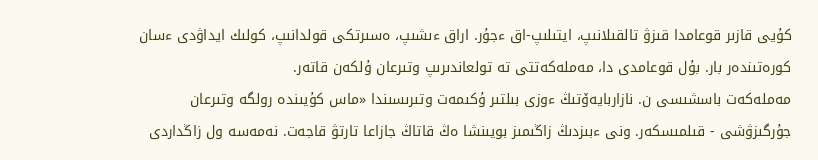كۇيى قازىر قوعامدا قىزۋ تالقىلانىپ، ايتىلىپ-اق ءجۇر. اراق ءىشىپ، ەسىرتكى قولدانىپ، كولىك ايداۋدى ءسان كورەتىندەر بار. بۇل قوعامدى دا، مەملەكەتتى تە تولعاندىرىپ وتىرعان ۇلكەن قاتەر.
مەملەكەت باسشىسى ن. نازاربايەۆتىڭ ءوزى بىلتىر ۇكىمەت وتىرىسىندا «ماس كۇيىندە رولگە وتىرعان جۇرگىزۋشى - قىلمىسكەر. ونى ءبىزدىڭ زاڭىمىز بويىنشا ەڭ قاتاڭ جازاعا تارتۋ قاجەت. نەمەسە ول زاڭداردى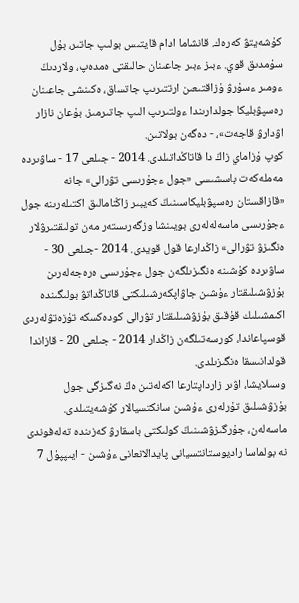كۇشەيتۋ كەرەك. قانشاما ادام قايتىس بولىپ جاتىر، بۇل سۇمدىق قوي. ءبىز ءبىر جاعىنان حالىقتى ەمدەپ، ولاردىڭ ءومىر ءسۇرۋ ۇزاقتىعىن ارتتىرىپ جاتساق، ەكىنشى جاعىنان رەسپۋبليكا جولدارىندا ءولتىرىپ الىپ جاتىرمىز. بۇعان نازار اۋدارۋ قاجەت»، - دەگەن بولاتىن.
كوپ ۇزاماي زاڭ دا قاتاڭداتىلدى. 2014 - جىلعى 17 - ساۋىردە مەملەكەت باسشىسى «جول ءجۇرىسى تۋرالى» جانە «قازاقستان رەسپۋبليكاسىنىڭ كەيبىر زاڭنامالىق اكتىلەرىنە جول ءجۇرىسى ماسەلەلەرى بويىنشا وزگەرىستەر مەن تولىقتىرۋلار ەنگىزۋ تۋرالى» زاڭدارعا قول قويدى. 2014 -جىلعى 30 - ساۋىردە كۇشىنە ەنگىزىلگەن جول ءجۇرىسى ەرەجەلەرىن بۇزۋشىلىقتار ءۇشىن جاۋاپكەرشىلىكتى قاتاڭداتۋ بولىگىندە اكىمشىلىك قۇقىق بۇزۋشىلىقتار تۋرالى كودەكسكە تۇزەتۋلەردى قوسپاعاندا، كورسەتىلگەن زاڭدار 2014 - جىلعى 20 - قازاندا قولدانىسقا ەنگىزىلدى.
وسىلايشا، اۋىر زارداپتارعا اكەلەتىن ەڭ نەگىزگى جول بۇزۋشىلىق تۇرلەرى ءۇشىن سانكتسيالار كۇشەيتىلدى.
ماسەلەن، جۇرگىزۋشىنىڭ كولىكتى باسقارۋ كەزىندە تەلەفوندى نە بولماسا راديوستانتسيانى پايدالانعانى ءۇشىن - ايىپپۇل 7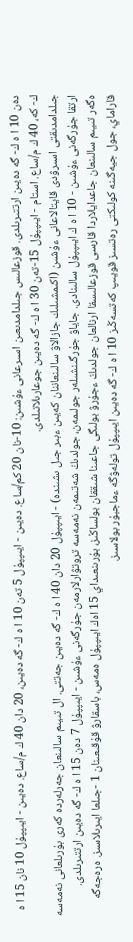دەن 10 ا ە ك- گە دەيىن ارتتىرىلدى. قوزعالىس جىلدامدىعىن اسىرعانى ءۇشىن: 10-نان 20 كم/ساع. دەيىن - ايىپپۇل 5 تەن 10 ا ە ك- گە دەيىن، 20 دان 40 ك م/ساع. دەيىن - ايىپپۇل 10 نان 15 ا ە ك- كە، 40 ك م/ساع. استام - ايىپپۇل 15-تەن 30 ا ە ك- گە دەيىن جوعارىلاتىلدى.
جىلدامدىقتى اسىرۋدى قايتالاعانى ءۇشىن (اكىمشىلىك جازالاۋ سالىنعاننان كەيىن ءبىر جىل ىشىندە) - ايىپپۇل 20 دان 40 ا ە ك- گە دەيىن جەتتى. ال تىيىم سالىنعان جەرلەردە كەرى بۇرىلعانى نەمەسە ارتقا جۇرگەنى ءۇشىن - 10 ا ە ك ايىپپۇل سالىنادى. جاياۋ جۇرگىنشىلەر جولىمەن، جولدىڭ شەتىمەن نەمەسە تروتۋارلارمەن جۇرگەنى ءۇشىن - ايىپپۇل 7 دەن 15 ا ە ك- گە دەيىن ارتتىرىلدى.
ەگەر تىيىم سالىنعان جاعدايلاردا قارسى قوزعالىسقا ارنالعان جولدىڭ ءجۇرۋ بولىگى جاعىنا شىققان بولساڭىز، بۇرىنعىداي 15 اەك ايىپپۇل ەمەس، باسقارۋ قۇقىعىنان 1 -جىلعا ايىرىلاسىز. ەرەجەگە قاراماي، جول جيەگىنە كولىكتى رەتسىز قويىپ كەتسەڭىز 10 ا ە ك- گە دەيىن ايىپپۇل تولەۋگە ءماجبۇر بولاسىز.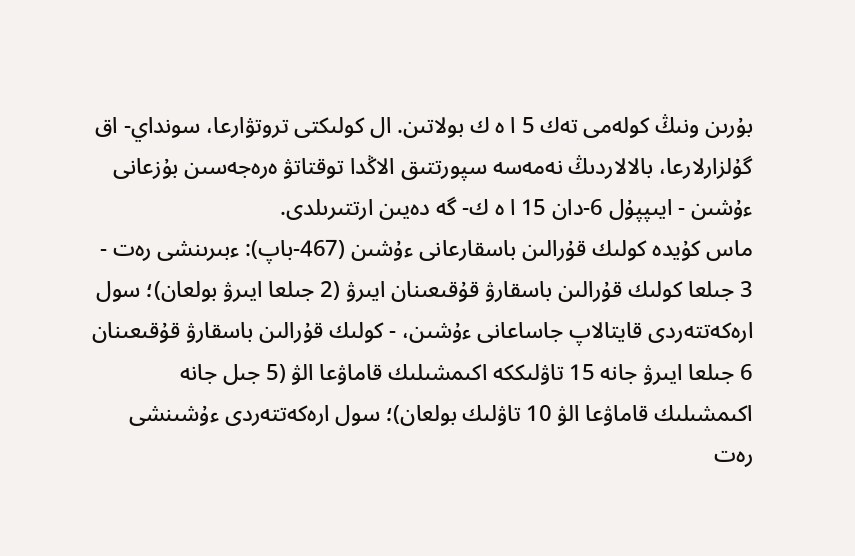بۇرىن ونىڭ كولەمى تەك 5 ا ە ك بولاتىن. ال كولىكتى تروتۋارعا، سونداي- اق گۇلزارلارعا، بالالاردىڭ نەمەسە سپورتتىق الاڭدا توقتاتۋ ەرەجەسىن بۇزعانى ءۇشىن - ايىپپۇل 6-دان 15 ا ە ك- گە دەيىن ارتتىرىلدى.
ماس كۇيدە كولىك قۇرالىن باسقارعانى ءۇشىن (467-باپ): ءبىرىنشى رەت - 3 جىلعا كولىك قۇرالىن باسقارۋ قۇقىعىنان ايىرۋ (2 جىلعا ايىرۋ بولعان)؛ سول ارەكەتتەردى قايتالاپ جاساعانى ءۇشىن، - كولىك قۇرالىن باسقارۋ قۇقىعىنان 6 جىلعا ايىرۋ جانە 15 تاۋلىككە اكىمشىلىك قاماۋعا الۋ (5 جىل جانە اكىمشىلىك قاماۋعا الۋ 10 تاۋلىك بولعان)؛ سول ارەكەتتەردى ءۇشىنشى رەت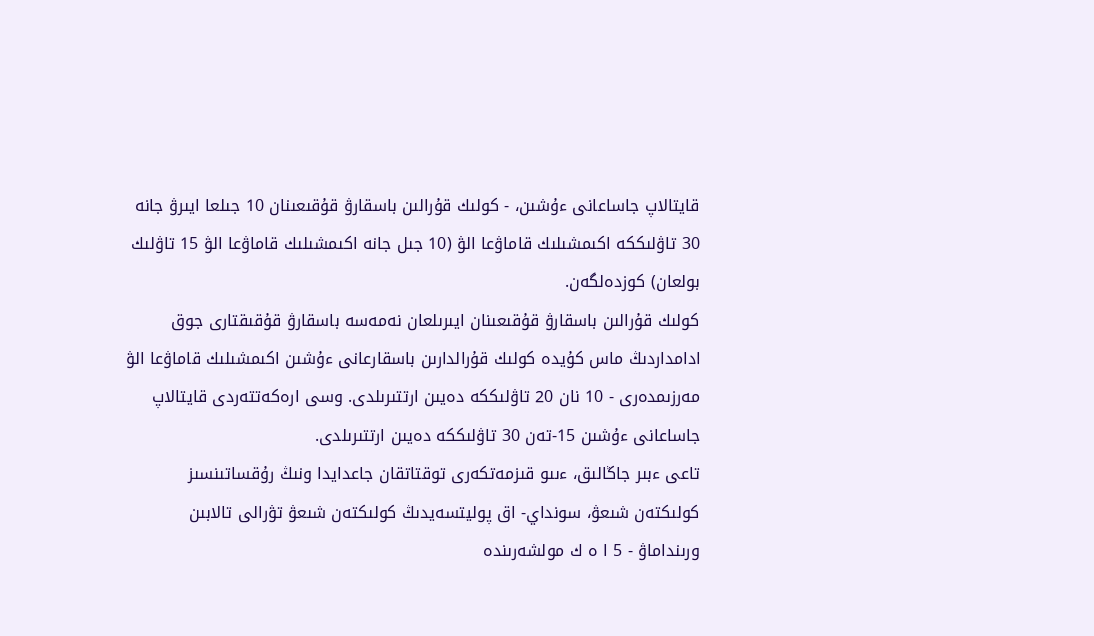قايتالاپ جاساعانى ءۇشىن، - كولىك قۇرالىن باسقارۋ قۇقىعىنان 10 جىلعا ايىرۋ جانە 30 تاۋلىككە اكىمشىلىك قاماۋعا الۋ (10 جىل جانە اكىمشىلىك قاماۋعا الۋ 15 تاۋلىك بولعان) كوزدەلگەن.
كولىك قۇرالىن باسقارۋ قۇقىعىنان ايىرىلعان نەمەسە باسقارۋ قۇقىقتارى جوق ادامداردىڭ ماس كۇيدە كولىك قۇرالدارىن باسقارعانى ءۇشىن اكىمشىلىك قاماۋعا الۋ مەرزىمدەرى - 10 نان 20 تاۋلىككە دەيىن ارتتىرىلدى. وسى ارەكەتتەردى قايتالاپ جاساعانى ءۇشىن 15-تەن 30 تاۋلىككە دەيىن ارتتىرىلدى.
تاعى ءبىر جاڭالىق، ءىىو قىزمەتكەرى توقتاتقان جاعدايدا ونىڭ رۇقساتىنسىز كولىكتەن شىعۋ، سونداي- اق پوليتسەيدىڭ كولىكتەن شىعۋ تۋرالى تالابىن ورىنداماۋ - 5 ا ە ك مولشەرىندە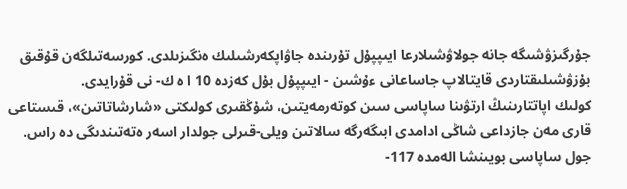جۇرگىزۋشىگە جانە جولاۋشىلارعا ايىپپۇل تۇرىندە جاۋاپكەرشىلىك ەنگىزىلدى. كورسەتىلگەن قۇقىق بۇزۋشىلىقتاردى قايتالاپ جاساعانى ءۇشىن - ايىپپۇل بۇل كەزدە 10 ا ە ك- نى قۇرايدى.
كولىك اپاتتارىنىڭ ارتۋىنا ساپاسى سىن كوتەرمەيتىن، شۇڭقىرى كولىكتى «شارشاتاتىن»، قىستاعى قارى مەن جازداعى شاڭى ادامدى ابىگەرگە سالاتىن ويلى-قىرلى جولدار اسەر ەتەتىندىگى دە راس. جول ساپاسى بويىنشا الەمدە 117-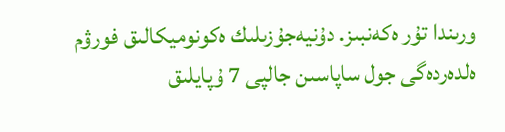ورىندا تۇر ەكەنبىز. دۇنيەجۇزىلىك ەكونوميكالىق فورۋم ەلدەردەگى جول ساپاسىن جالپى 7 ۇپايلىق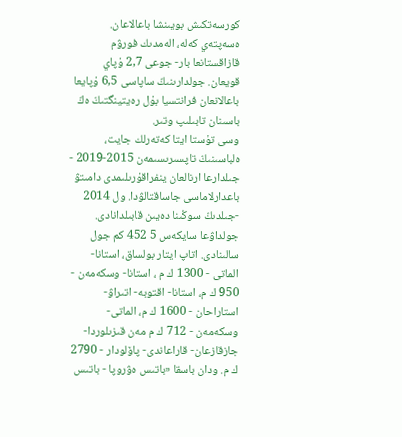كورسەتكىش بويىنشا باعالاعان. ەسەپتەي كەلە، الەمدىك فورۋم قازاقستانعا بار- جوعى 2,7 ۇپاي قويعان. جولدارىنىڭ ساپاسى 6,5 ۇپايعا باعالانعان فرانتسيا بۇل رەيتينگتىڭ ەڭ باسىنان تابىلىپ وتىر.
وسى تۇستا ايتا كەتەرلك جايت، ەلباسىنىڭ تاپسىرىسىمەن 2015-2019 - جىلدارعا ارنالعان ينفراقۇرىلىمدى دامىتۋ باعدارلاماسى جاساقتالۋدا. ول 2014 -جىلدىڭ سوڭىنا دەيىن قابىلدانادى. جولداۋعا سايكەس 5 452 كم جول سالىنادى. اتاپ ايتار بولساق، استانا- الماتى - 1300 ك م ، استانا- وسكەمەن - 950 ك م، استانا- اقتوبە- اتىراۋ- استاراحان - 1600 ك م، الماتى- وسكەمەن - 712 ك م مەن قىزىلوردا- جازقازعان- قاراعاندى- پاۆلودار - 2790 ك م. ودان باسقا «باتىس ەۋروپا - باتىس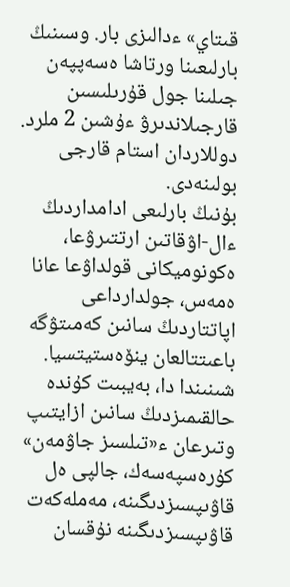قىتاي» ءدالىزى بار. وسىنىڭ بارلىعىنا ورتاشا ەسەپپەن جىلىنا جول قۇرىلىسىن قارجىلاندىرۋ ءۇشىن 2 ملرد. دوللاردان استام قارجى بولىنەدى.
بۇنىڭ بارلىعى ادامداردىڭ ءال-اۋقاتىن ارتتىرۋعا، ەكونوميكانى قولداۋعا عانا ەمەس، جولدارداعى اپاتتاردىڭ سانىن كەمىتۋگە باعىتتالعان ينۆەستيتسيا. شىنىندا دا، بەيبىت كۇندە حالقىمىزدىڭ سانىن ازايتىپ وتىرعان ء«تىلسىز جاۋمەن» كۇرەسپەسەك، جالپى ەل قاۋىپسىزدىگىنە، مەملەكەت قاۋىپسىزدىگىنە نۇقسان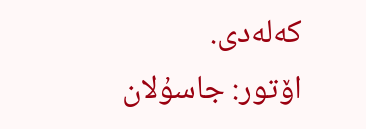كەلەدى.
اۆتور: جاسۇلان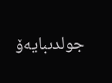جولدىبايەۆ